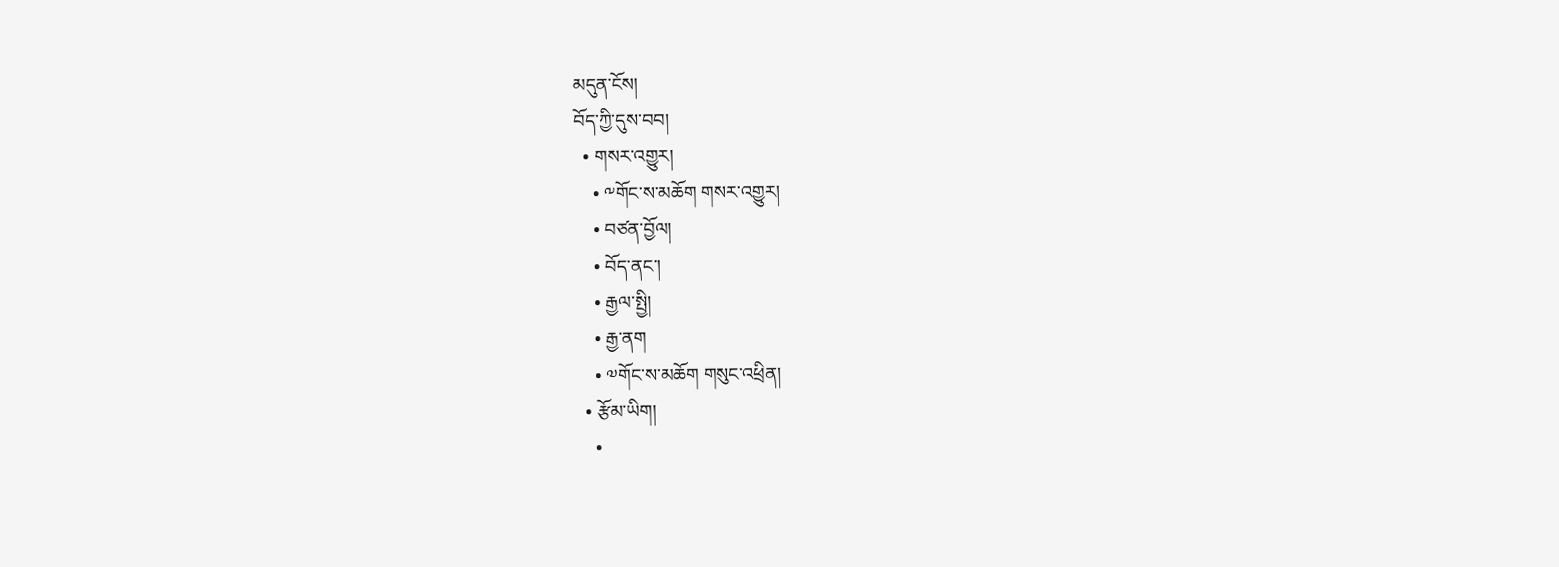མདུན་ངོས།
བོད་ཀྱི་དུས་བབ།
  • གསར་འགྱུར།
    • ༸གོང་ས་མཆོག གསར་འགྱུར།
    • བཙན་བྱོལ།
    • བོད་ནང་།
    • རྒྱལ་སྤྱི།
    • རྒྱ་ནག
    • ༧གོང་ས་མཆོག གསུང་འཕྲིན།
  • རྩོམ་ཡིག།
    •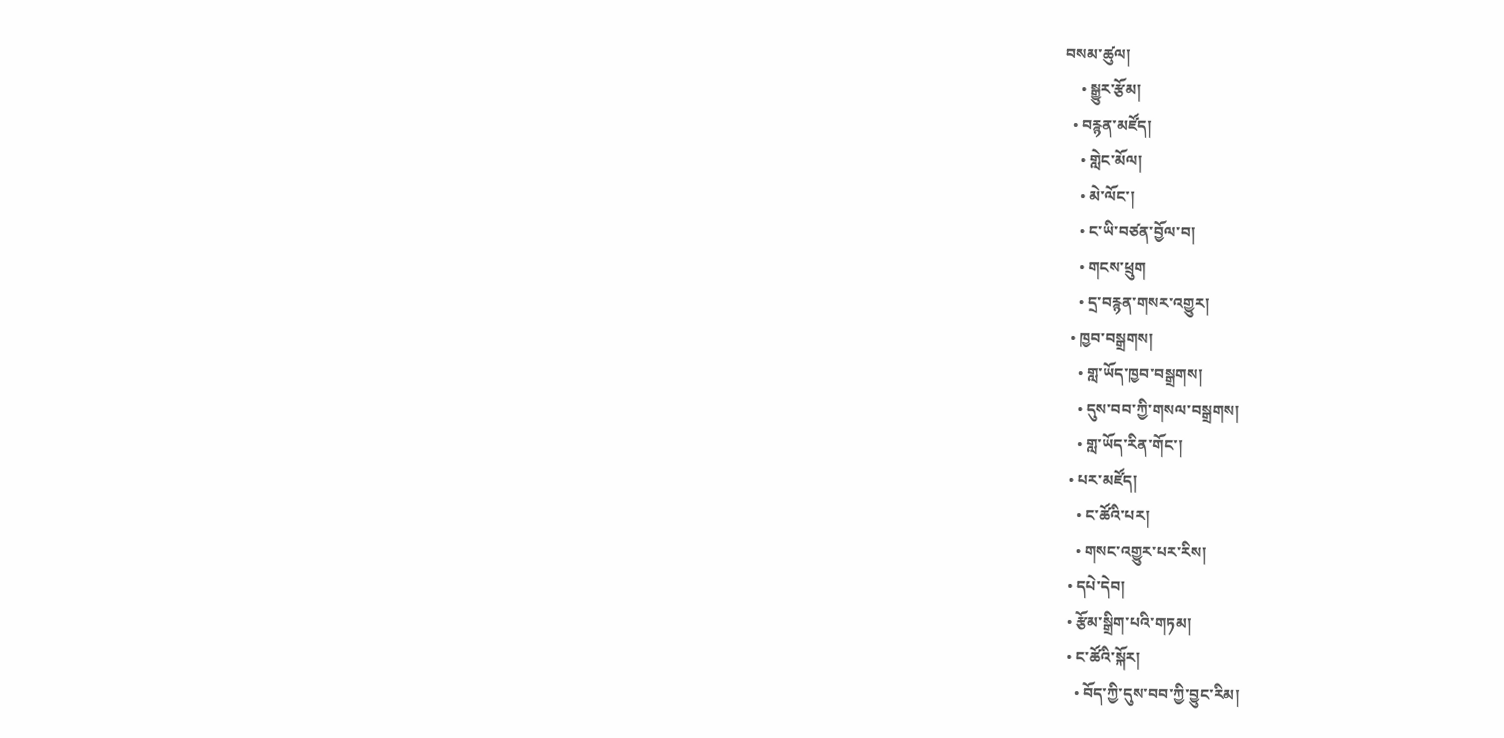བསམ་ཚུལ།
    • སྒྱུར་རྩོམ།
  • བརྙན་མཛོད།
    • གླེང་མོལ།
    • མེ་ལོང་།
    • ང་ཡི་བཙན་བྱོལ་བ།
    • གངས་ཕྲུག
    • དྲ་བརྙན་གསར་འགྱུར།
  • ཁྱབ་བསྒྲགས།
    • གླ་ཡོད་ཁྱབ་བསྒྲགས།
    • དུས་བབ་ཀྱི་གསལ་བསྒྲགས།
    • གླ་ཡོད་རིན་གོང་།
  • པར་མཛོད།
    • ང་ཚོའི་པར།
    • གསང་འགྱུར་པར་རིས།
  • དཔེ་དེབ།
  • རྩོམ་སྒྲིག་པའི་གཏམ།
  • ང་ཚོའི་སྐོར།
    • བོད་ཀྱི་དུས་བབ་ཀྱི་བྱུང་རིམ།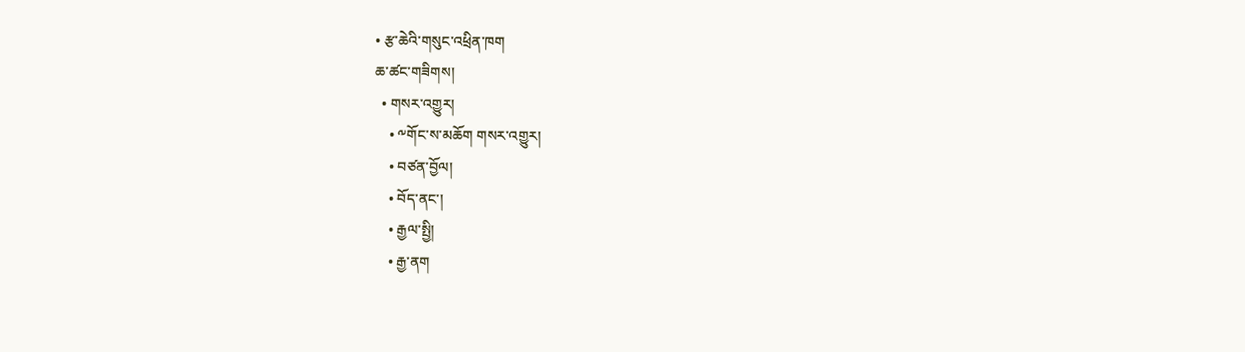• རྩ་ཆེའི་གསུང་འཕྲིན་ཁག
ཆ་ཚང་གཟིགས།
  • གསར་འགྱུར།
    • ༸གོང་ས་མཆོག གསར་འགྱུར།
    • བཙན་བྱོལ།
    • བོད་ནང་།
    • རྒྱལ་སྤྱི།
    • རྒྱ་ནག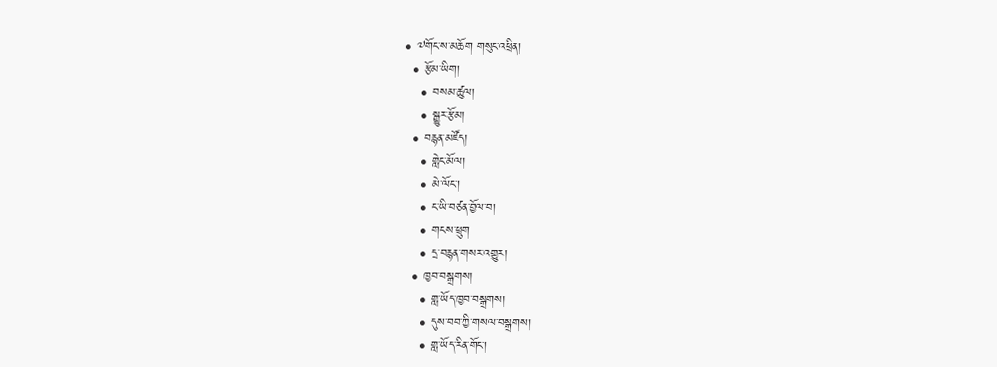• ༧གོང་ས་མཆོག གསུང་འཕྲིན།
  • རྩོམ་ཡིག།
    • བསམ་ཚུལ།
    • སྒྱུར་རྩོམ།
  • བརྙན་མཛོད།
    • གླེང་མོལ།
    • མེ་ལོང་།
    • ང་ཡི་བཙན་བྱོལ་བ།
    • གངས་ཕྲུག
    • དྲ་བརྙན་གསར་འགྱུར།
  • ཁྱབ་བསྒྲགས།
    • གླ་ཡོད་ཁྱབ་བསྒྲགས།
    • དུས་བབ་ཀྱི་གསལ་བསྒྲགས།
    • གླ་ཡོད་རིན་གོང་།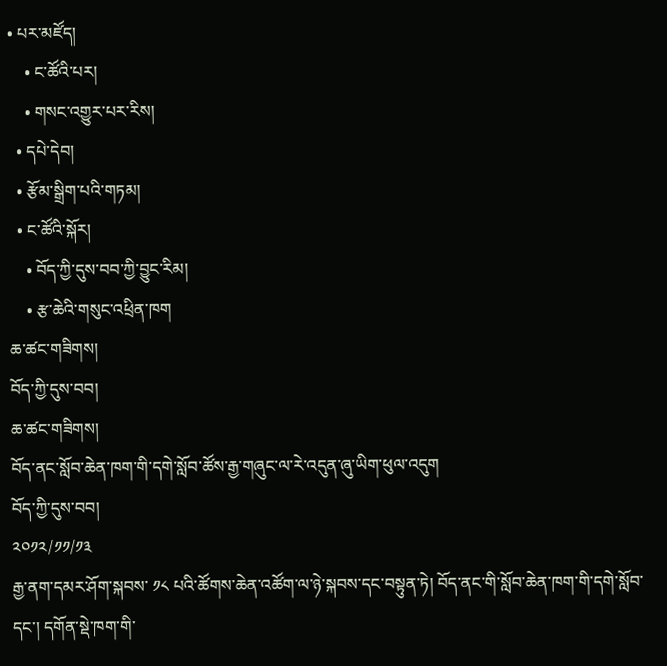• པར་མཛོད།
    • ང་ཚོའི་པར།
    • གསང་འགྱུར་པར་རིས།
  • དཔེ་དེབ།
  • རྩོམ་སྒྲིག་པའི་གཏམ།
  • ང་ཚོའི་སྐོར།
    • བོད་ཀྱི་དུས་བབ་ཀྱི་བྱུང་རིམ།
    • རྩ་ཆེའི་གསུང་འཕྲིན་ཁག
ཆ་ཚང་གཟིགས།
བོད་ཀྱི་དུས་བབ།
ཆ་ཚང་གཟིགས།
བོད་ནང་སློབ་ཆེན་ཁག་གི་དགེ་སློབ་ཚོས་རྒྱ་གཞུང་ལ་རེ་འདུན་ཞུ་ཡིག་ཕུལ་འདུག
བོད་ཀྱི་དུས་བབ།
༢༠༡༢/༡༡/༡༣
རྒྱ་ནག་དམར་ཤོག་སྐབས་ ༡༨ པའི་ཚོགས་ཆེན་འཚོག་ལ་ཉེ་སྐབས་དང་བསྟུན་ཏེ། བོད་ནང་གི་སློབ་ཆེན་ཁག་གི་དགེ་སློབ་དང་། དགོན་སྡེ་ཁག་གི་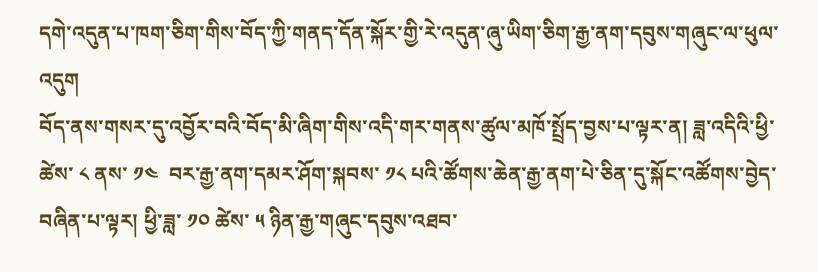དགེ་འདུན་པ་ཁག་ཅིག་གིས་བོད་ཀྱི་གནད་དོན་སྐོར་གྱི་རེ་འདུན་ཞུ་ཡིག་ཅིག་རྒྱ་ནག་དབུས་གཞུང་ལ་ཕུལ་འདུག
བོད་ནས་གསར་དུ་འབྱོར་བའི་བོད་མི་ཞིག་གིས་འདི་གར་གནས་ཚུལ་མཁོ་སྤྲོད་བྱས་པ་ལྟར་ན། ཟླ་འདིའི་ཕྱི་ཚེས་ ༨ ནས་ ༡༤  བར་རྒྱ་ནག་དམར་ཤོག་སྐབས་ ༡༨ པའི་ཚོགས་ཆེན་རྒྱ་ནག་པེ་ཅིན་དུ་སྐོང་འཚོགས་བྱེད་བཞིན་པ་ལྟར། ཕྱི་ཟླ་ ༡༠ ཚེས་ ༥ ཉིན་རྒྱ་གཞུང་དབུས་འཐབ་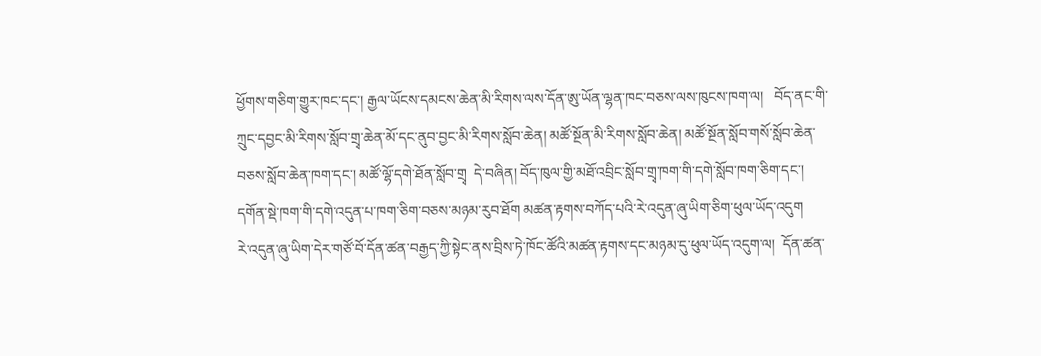ཕྱོགས་གཅིག་གྱུར་ཁང་དང་། རྒྱལ་ཡོངས་དམངས་ཆེན་མི་རིགས་ལས་དོན་ཨུ་ཡོན་ལྷན་ཁང་བཅས་ལས་ཁུངས་ཁག་ལ།   བོད་ནང་གི་ཀྲུང་དབྱང་མི་རིགས་སློབ་གྲྭ་ཆེན་མོ་དང་ནུབ་བྱང་མི་རིགས་སློབ་ཆེན། མཚོ་སྔོན་མི་རིགས་སློབ་ཆེན། མཚོ་སྔོན་སློབ་གསོ་སློབ་ཆེན་བཅས་སློབ་ཆེན་ཁག་དང་། མཚོ་ལྷོ་དགེ་ཐོན་སློབ་གྲྭ  དེ་བཞིན། བོད་ཁུལ་གྱི་མཐོ་འབྲིང་སློབ་གྲྭ་ཁག་གི་དགེ་སློབ་ཁག་ཅིག་དང་། དགོན་སྡེ་ཁག་གི་དགེ་འདུན་པ་ཁག་ཅིག་བཅས་མཉམ་རུབ་ཐོག མཚན་རྟགས་བཀོད་པའི་རེ་འདུན་ཞུ་ཡིག་ཅིག་ཕུལ་ཡོད་འདུག
རེ་འདུན་ཞུ་ཡིག་དེར་གཙོ་བོ་དོན་ཚན་བརྒྱད་ཀྱི་སྟེང་ནས་བྲིས་ཏེ་ཁོང་ཚོའི་མཚན་རྟགས་དང་མཉམ་དུ་ཕུལ་ཡོད་འདུག་ལ།  དོན་ཚན་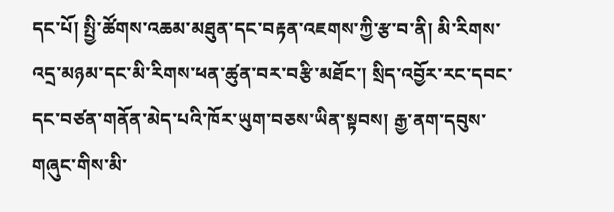དང་པོ། སྤྱི་ཚོགས་འཆམ་མཐུན་དང་བརྟན་འཇགས་ཀྱི་རྩ་བ་ནི། མི་རིགས་འདྲ་མཉམ་དང་མི་རིགས་ཕན་ཚུན་བར་བརྩི་མཐོང་། སྲིད་འབྱོར་རང་དབང་དང་བཙན་གནོན་མེད་པའི་ཁོར་ཡུག་བཅས་ཡིན་སྟབས། རྒྱ་ནག་དབུས་གཞུང་གིས་མི་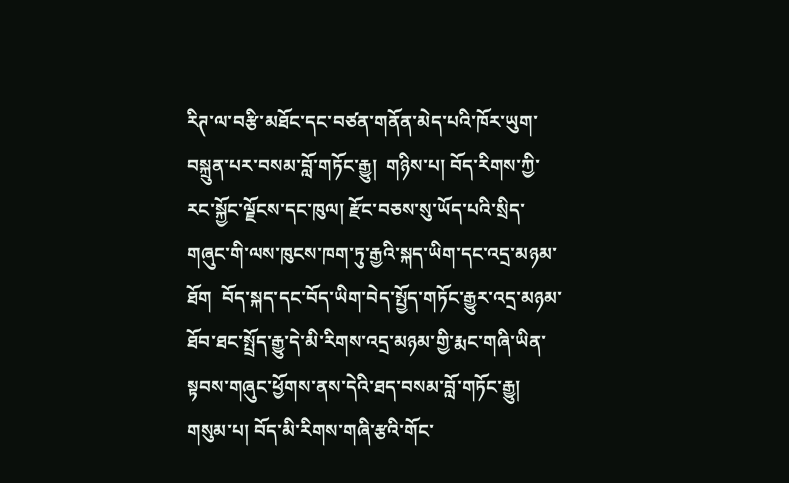རིཊ་ལ་བརྩི་མཐོང་དང་བཙན་གནོན་མེད་པའི་ཁོར་ཡུག་བསྐྲུན་པར་བསམ་བློ་གཏོང་རྒྱུ།  གཉིས་པ། བོད་རིགས་ཀྱི་རང་སྐྱོང་ལྗོངས་དང་ཁུལ། རྫོང་བཅས་སུ་ཡོད་པའི་སྲིད་གཞུང་གི་ལས་ཁུངས་ཁག་ཏུ་རྒྱའི་སྐད་ཡིག་དང་འདྲ་མཉམ་ཐོག  བོད་སྐད་དང་བོད་ཡིག་བེད་སྤྱོད་གཏོང་རྒྱུར་འདྲ་མཉམ་ཐོབ་ཐང་སྤྲོད་རྒྱུ་དེ་མི་རིགས་འདྲ་མཉམ་གྱི་རྨང་གཞི་ཡིན་སྟབས་གཞུང་ཕྱོགས་ནས་དེའི་ཐད་བསམ་བློ་གཏོང་རྒྱུ།
གསུམ་པ། བོད་མི་རིགས་གཞི་རྩའི་གོང་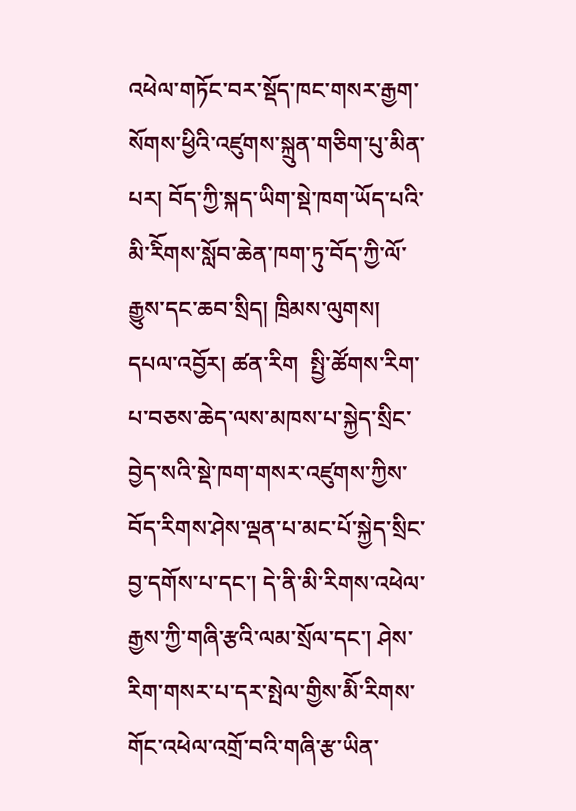འཕེལ་གཏོང་བར་སྡོད་ཁང་གསར་རྒྱག་སོགས་ཕྱིའི་འཛུགས་སྐྲུན་གཅིག་པུ་མིན་པར། བོད་ཀྱི་སྐད་ཡིག་སྡེ་ཁག་ཡོད་པའི་མི་རིོགས་སློབ་ཆེན་ཁག་ཏུ་བོད་ཀྱི་ལོ་རྒྱུས་དང་ཆབ་སྲིད། ཁྲིམས་ལུགས། དཔལ་འབྱོར། ཚན་རིག  སྤྱི་ཚོགས་རིག་པ་བཅས་ཆེད་ལས་མཁས་པ་སྐྱེད་སྲིང་བྱེད་སའི་སྡེ་ཁག་གསར་འཛུགས་ཀྱིས་བོད་རིགས་ཤེས་ལྡན་པ་མང་པོ་སྐྱེད་སྲིང་བྱ་དགོས་པ་དང་། དེ་ནི་མི་རིགས་འཕེལ་རྒྱས་ཀྱི་གཞི་རྩའི་ལམ་སྲོལ་དང་། ཤེས་རིག་གསར་པ་དར་སྤེལ་གྱིས་མིོ་རིགས་གོང་འཕེལ་འགྲོ་བའི་གཞི་རྩ་ཡིན་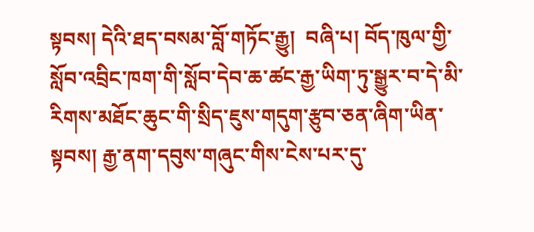སྟབས། དེའི་ཐད་བསམ་བློ་གཏོང་རྒྱུ།  བཞི་པ། བོད་ཁུལ་གྱི་སློབ་འབྲིང་ཁག་གི་སློབ་དེབ་ཆ་ཚང་རྒྱ་ཡིག་ཏུ་སྒྱུར་བ་དེ་མི་རིགས་མཐོང་ཆུང་གི་སྲིད་ཇུས་གདུག་རྩུབ་ཅན་ཞིག་ཡིན་སྟབས། རྒྱ་ནག་དབུས་གཞུང་གིས་ངེས་པར་དུ་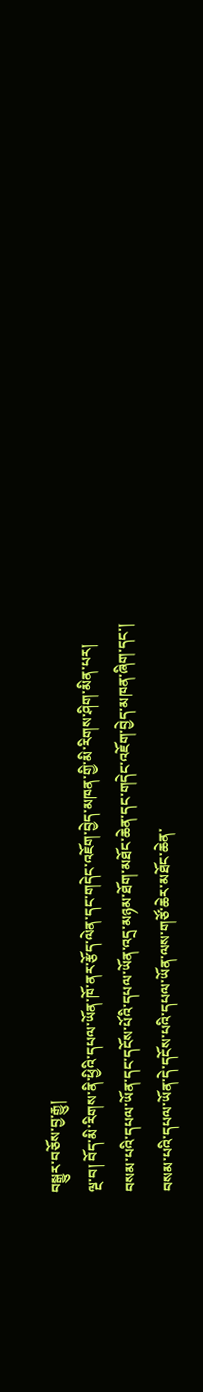བསྒྱུར་བཅོས་བྱ་རྒྱུ།
ལྔ་བ། བོད་མི་རིགས་ནི་ཕྱིའི་དཔལ་ཡོན་ཁོ་ནར་རྩོད་ལེན་དང་གདེང་འཇོག་བྱེད་མཁན་གྱི་མི་རིགས་ཤིག་མིན་པར། བསམ་པའི་དཔལ་ཡོན་དང་དངོས་པོའི་དཔལ་ཡོན་འདྲ་མཉམ་ཐོག་མཐོང་ཆེན་དང་གདེང་འཇོག་བྱེད་མཁན་ཞིག་དང་། བསམ་པའི་དཔལ་ཡོན་དེ་དངོས་པའི་དཔལ་ཡོན་ལས་གཙོ་ཆེར་མཐོང་ཆེན་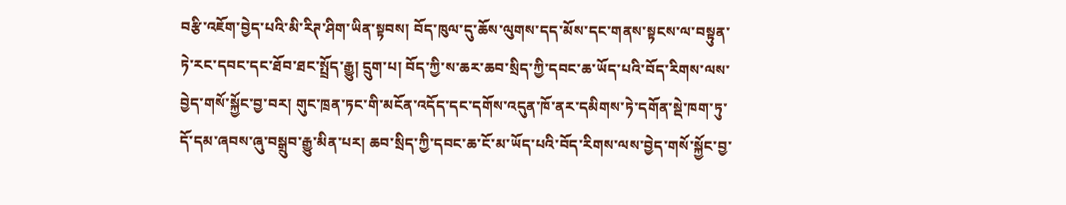བརྩི་འཇོག་བྱེད་པའི་མི་རིཊ་ཤིག་ཡིན་སྟབས། བོད་ཁུལ་དུ་ཆོས་ལུགས་དད་མོས་དང་གནས་སྟངས་ལ་བསྟུན་ཏེ་རང་དབང་དང་ཐོབ་ཐང་སྤྲོད་རྒྱུ། དྲུག་པ། བོད་ཀྱི་ས་ཆར་ཆབ་སྲིད་ཀྱི་དབང་ཆ་ཡོད་པའི་བོད་རིགས་ལས་བྱེད་གསོ་སྐྱོང་བྱ་བར། གུང་ཁྲན་ཏང་གི་མངོན་འདོད་དང་དགོས་འདུན་ཁོ་ནར་དམིགས་ཏེ་དགོན་སྡེ་ཁག་ཏུ་དོ་དམ་ཞབས་ཞུ་བསྒྲུབ་རྒྱུ་མིན་པར། ཆབ་སྲིད་ཀྱི་དབང་ཆ་ངོ་མ་ཡོད་པའི་བོད་རིགས་ལས་བྱེད་གསོ་སྐྱོང་བྱ་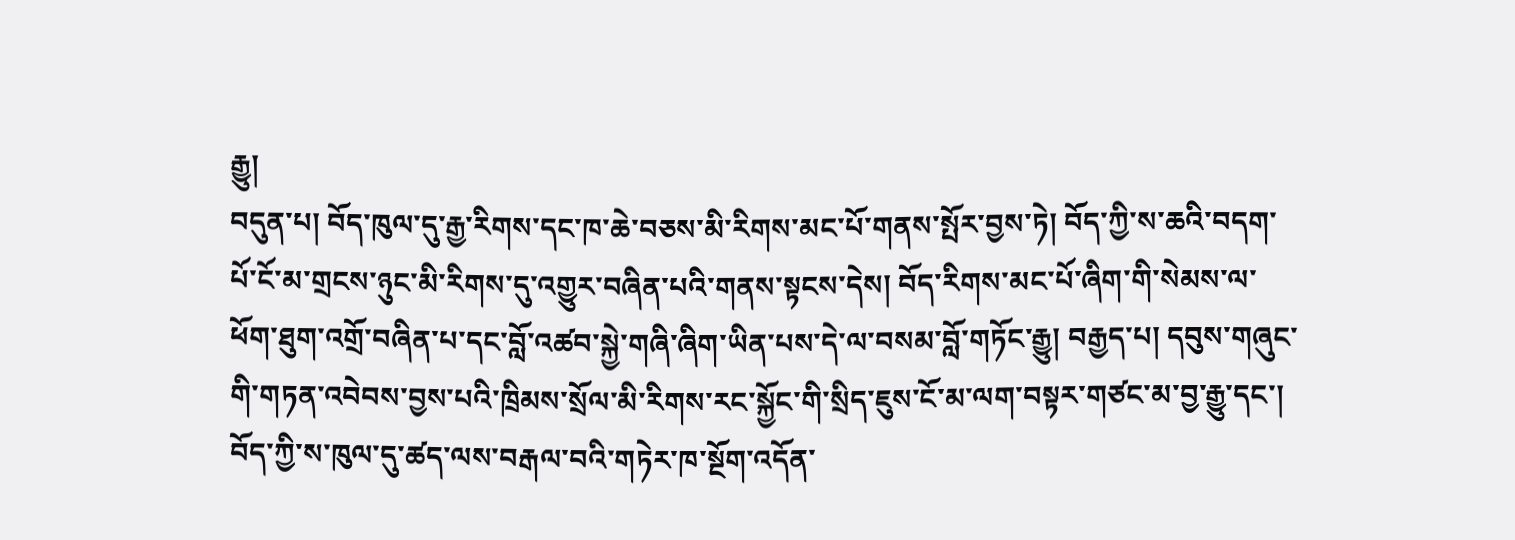རྒྱུ།
བདུན་པ། བོད་ཁུལ་དུ་རྒྱ་རིགས་དང་ཁ་ཆེ་བཅས་མི་རིགས་མང་པོ་གནས་སྤོར་བྱས་ཏེ། བོད་ཀྱི་ས་ཆའི་བདག་པོ་ངོ་མ་གྲངས་ཉུང་མི་རིགས་དུ་འགྱུར་བཞིན་པའི་གནས་སྟངས་དེས། བོད་རིགས་མང་པོ་ཞིག་གི་སེམས་ལ་ཕོག་ཐུག་འགྲོ་བཞིན་པ་དང་བློ་འཚབ་སྐྱེ་གཞི་ཞིག་ཡིན་པས་དེ་ལ་བསམ་བློ་གཏོང་རྒྱུ། བརྒྱད་པ། དབུས་གཞུང་གི་གཏན་འབེབས་བྱས་པའི་ཁྲིམས་སྲོལ་མི་རིགས་རང་སྐྱོང་གི་སྲིད་ཇུས་ངོ་མ་ལག་བསྟར་གཙང་མ་བྱ་རྒྱུ་དང་།  བོད་ཀྱི་ས་ཁུལ་དུ་ཚད་ལས་བརྒལ་བའི་གཏེར་ཁ་སྔོག་འདོན་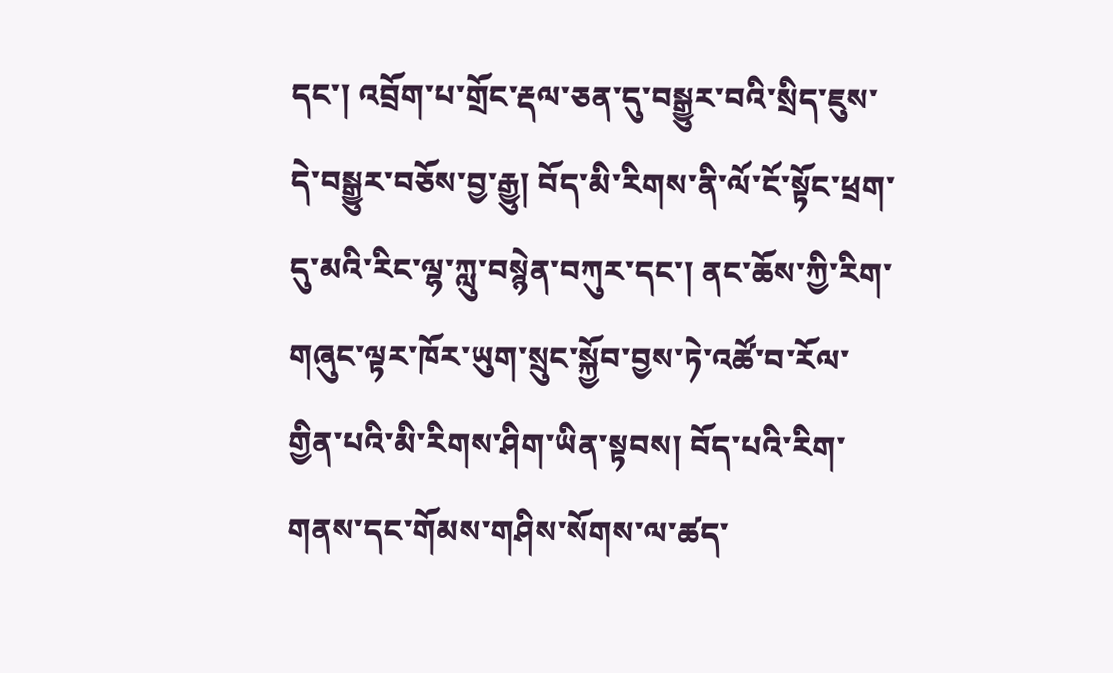དང་། འབྲོག་པ་གྲོང་རྡལ་ཅན་དུ་བསྒྱུར་བའི་སྲིད་ཇུས་དེ་བསྒྱུར་བཅོས་བྱ་རྒྱུ། བོད་མི་རིགས་ནི་ལོ་ངོ་སྟོང་ཕྲག་དུ་མའི་རིང་ལྷ་ཀླུ་བསྙེན་བཀུར་དང་། ནང་ཆོས་ཀྱི་རིག་གཞུང་ལྟར་ཁོར་ཡུག་སྲུང་སྐྱོབ་བྱས་ཏེ་འཚོ་བ་རོལ་གྱིན་པའི་མི་རིགས་ཤིག་ཡིན་སྟབས། བོད་པའི་རིག་གནས་དང་གོམས་གཤིས་སོགས་ལ་ཚད་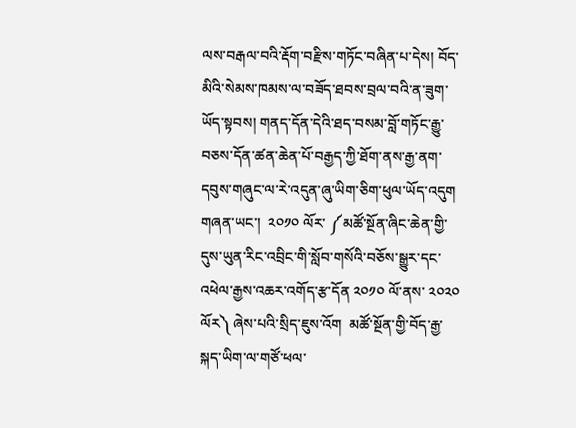ལས་བརྒལ་བའི་རྡོག་བརྫིས་གཏོང་བཞིན་པ་དེས། བོད་མིའི་སེམས་ཁམས་ལ་བཟོད་ཐབས་བྲལ་བའི་ན་ཟུག་ཡོད་སྟབས། གནད་དོན་དེའི་ཐད་བསམ་བློ་གཏོང་རྒྱུ་བཅས་དོན་ཚན་ཆེན་པོ་བརྒྱད་ཀྱི་ཐོག་ནས་རྒྱ་ནག་དབུས་གཞུང་ལ་རེ་འདུན་ཞུ་ཡིག་ཅིག་ཕུལ་ཡོད་འདུག
གཞན་ཡང་།  ༢༠༡༠ ལོར་ ༼མཚོ་སྔོན་ཞིང་ཆེན་གྱི་དུས་ཡུན་རིང་འབྲིང་གི་སློབ་གསོའི་བཅོས་སྒྱུར་དང་འཕེལ་རྒྱས་འཆར་འགོད་རྩ་དོན ༢༠༡༠ ལོ་ནས་ ༢༠༢༠ ལོར༽ ཞེས་པའི་སྲིད་ཇུས་འོག  མཚོ་སྔོན་གྱི་བོད་རྒྱ་སྐད་ཡིག་ལ་གཙོ་ཕལ་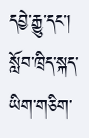དབྱེ་རྒྱུ་དང་། སློབ་ཁྲིད་སྐད་ཡིག་གཅིག་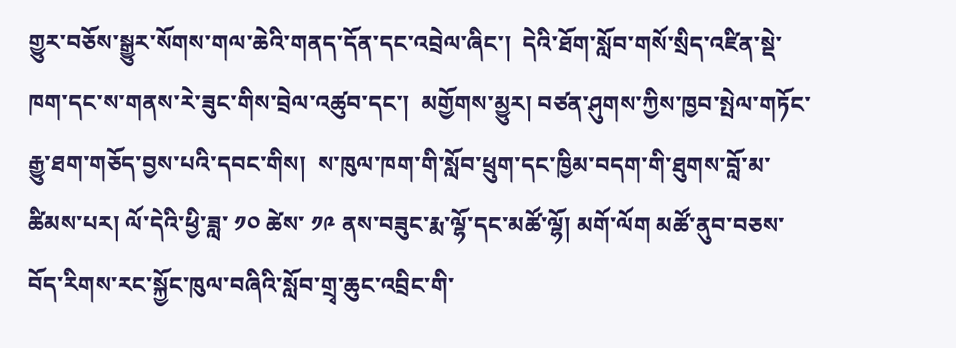གྱུར་བཅོས་སྒྱུར་སོགས་གལ་ཆེའི་གནད་དོན་དང་འབྲེལ་ཞིང་།  དེའི་ཐོག་སློབ་གསོ་སྲིད་འཛིན་སྡེ་ཁག་དང་ས་གནས་རེ་ཟུང་གིས་བྲེལ་འཚུབ་དང་།  མགྱོགས་མྱུར། བཙན་ཤུགས་ཀྱིས་ཁྱབ་སྤེལ་གཏོང་རྒྱུ་ཐག་གཅོད་བྱས་པའི་དབང་གིས།  ས་ཁུལ་ཁག་གི་སློབ་ཕྲུག་དང་ཁྱིམ་བདག་གི་ཐུགས་བློ་མ་ཚིམས་པར། ལོ་དེའི་ཕྱི་ཟླ་ ༡༠ ཚེས་ ༡༩ ནས་བཟུང་རྨ་ལྷོ་དང་མཚོ་ལྷོ། མགོ་ལོག མཚོ་ནུབ་བཅས་བོད་རིགས་རང་སྐྱོང་ཁུལ་བཞིའི་སློབ་གྲྭ་ཆུང་འབྲིང་གི་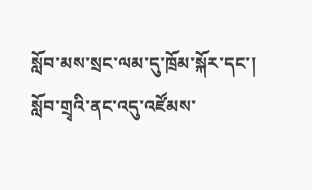སློབ་མས་སྲང་ལམ་དུ་ཁྲོམ་སྐོར་དང་།  སློབ་གྲྭའི་ནང་འདུ་འཛོམས་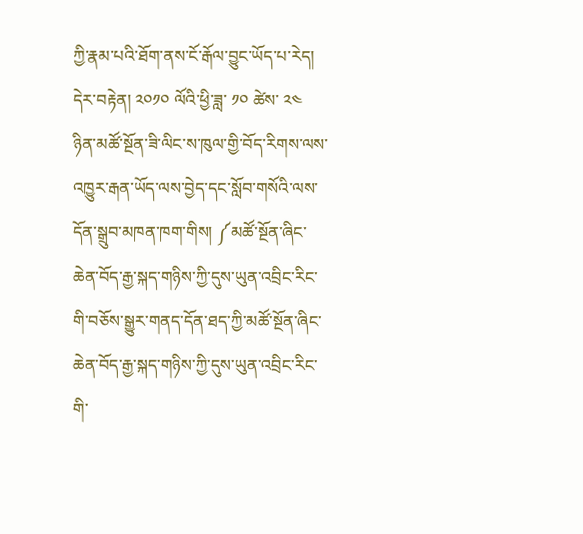ཀྱི་རྣམ་པའི་ཐོག་ནས་ངོ་རྒོལ་བྱུང་ཡོད་པ་རེད།
དེར་བརྟེན། ༢༠༡༠ ལོའི་ཕྱི་ཟླ་ ༡༠ ཚེས་ ༢༤  ཉིན་མཚོ་སྔོན་ཟི་ལིང་ས་ཁུལ་གྱི་བོད་རིགས་ལས་འཁྱུར་རྒན་ཡོད་ལས་བྱེད་དང་སློབ་གསོའི་ལས་དོན་སྒྲུབ་མཁན་ཁག་གིས། ༼མཚོ་སྔོན་ཞིང་ཆེན་བོད་རྒྱ་སྐད་གཉིས་ཀྱི་དུས་ཡུན་འབྲིང་རིང་གི་བཅོས་སྒྱུར་གནད་དོན་ཐད་ཀྱི་མཚོ་སྔོན་ཞིང་ཆེན་བོད་རྒྱ་སྐད་གཉིས་ཀྱི་དུས་ཡུན་འབྲིང་རིང་གི་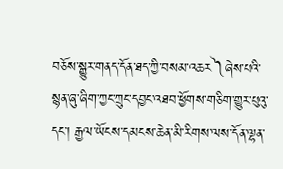བཅོས་སྒྱུར་གནད་དོན་ཐད་ཀྱི་བསམ་འཆར༽ཞེས་པའི་སྙན་ཞུ་ཞིག་ཀྱང་ཀྲུང་དབྱང་འཐབ་ཕྱོགས་གཅིག་གྱུར་པུའུ་དང་། རྒྱལ་ཡོངས་དམངས་ཆེན་མི་རིགས་ལས་དོན་ལྷན་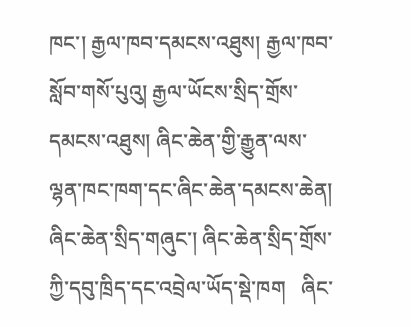ཁང་། རྒྱལ་ཁབ་དམངས་འཐུས། རྒྱལ་ཁབ་སློབ་གསོ་པུའུ། རྒྱལ་ཡོངས་སྲིད་གྲོས་དམངས་འཐུས། ཞིང་ཆེན་གྱི་རྒྱུན་ལས་ལྷན་ཁང་ཁག་དང་ཞིང་ཆེན་དམངས་ཆེན། ཞིང་ཆེན་སྲིད་གཞུང་། ཞིང་ཆེན་སྲིད་གྲོས་ཀྱི་དབུ་ཁྲིད་དང་འབྲེལ་ཡོད་སྡེ་ཁག   ཞིང་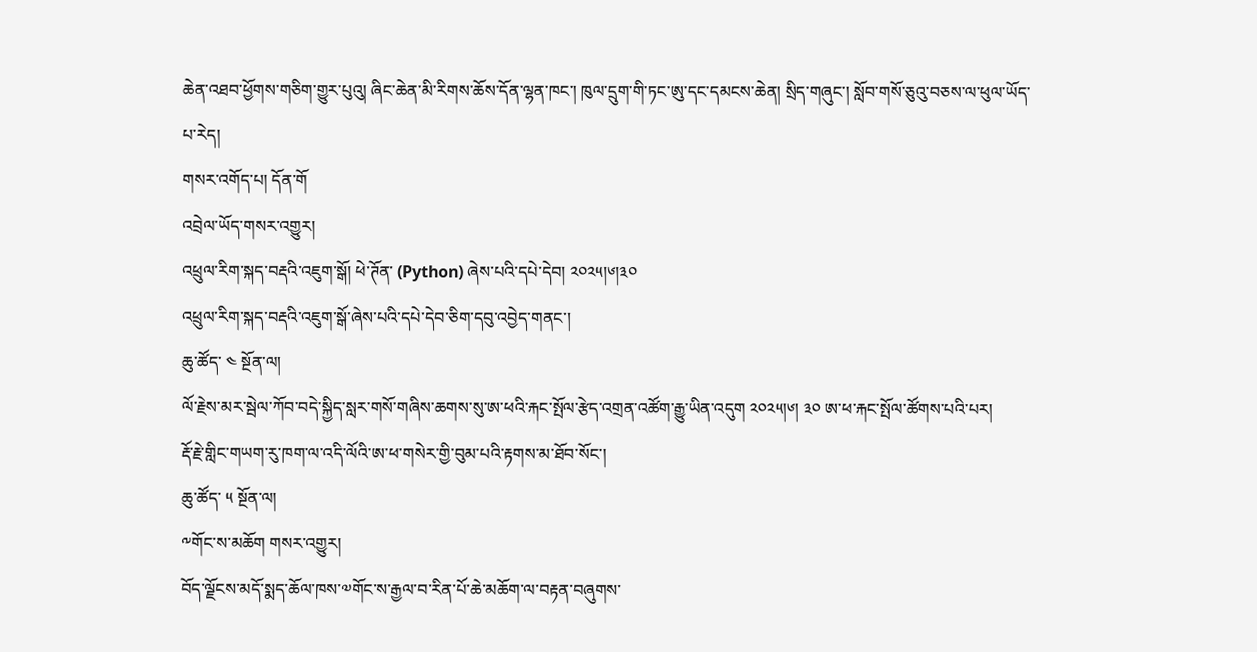ཆེན་འཐབ་ཕྱོགས་གཅིག་གྱུར་པུའུ། ཞིང་ཆེན་མི་རིགས་ཆོས་དོན་ལྷན་ཁང་། ཁུལ་དྲུག་གི་ཏང་ཨུ་དང་དམངས་ཆེན། སྲིད་གཞུང་། སློབ་གསོ་ཅུའུ་བཅས་ལ་ཕུལ་ཡོད་པ་རེད།
གསར་འགོད་པ། དོན་གོ
འབྲེལ་ཡོད་གསར་འགྱུར།
འཕྲུལ་རིག་སྐད་བརྡའི་འཇུག་སྒོ། ཕེ་ཊོན་ (Python) ཞེས་པའི་དཔེ་དེབ། ༢༠༢༥།༦།༣༠
འཕྲུལ་རིག་སྐད་བརྡའི་འཇུག་སྒོ་ཞེས་པའི་དཔེ་དེབ་ཅིག་དབུ་འབྱེད་གནང་།
ཆུ་ཚོད་ ༤ སྔོན་ལ།
ལོ་རྗེས་མར་སྦེལ་ཀོབ་བདེ་སྐྱིད་སླར་གསོ་གཞིས་ཆགས་སུ་ཨ་ཕའི་རྐང་སྤོལ་རྩེད་འགྲན་འཚོག་རྒྱུ་ཡིན་འདུག ༢༠༢༥།༦། ༣༠ ཨ་ཕ་རྐང་སྤོལ་ཚོགས་པའི་པར།
རྡོ་རྗེ་གླིང་གཡག་རུ་ཁག་ལ་འདི་ལོའི་ཨ་ཕ་གསེར་གྱི་བུམ་པའི་རྟགས་མ་ཐོབ་སོང་།
ཆུ་ཚོད་ ༥ སྔོན་ལ།
༸གོང་ས་མཆོག གསར་འགྱུར།
བོད་ལྗོངས་མདོ་སྨད་ཆོལ་ཁས་༧གོང་ས་རྒྱལ་བ་རིན་པོ་ཆེ་མཆོག་ལ་བརྟན་བཞུགས་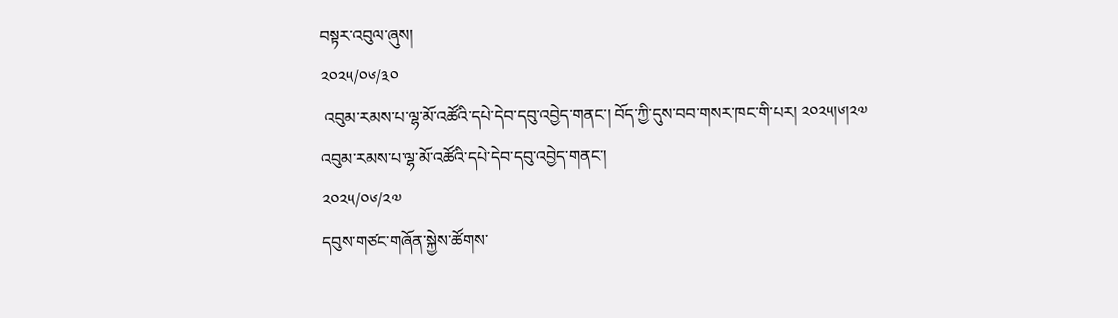བསྟར་འབུལ་ཞུས།
༢༠༢༥/༠༦/༣༠
 འབུམ་རམས་པ་ལྷ་མོ་འཚོའི་དཔེ་དེབ་དབུ་འབྱེད་གནང་། བོད་ཀྱི་དུས་བབ་གསར་ཁང་གི་པར། ༢༠༢༥།༦།༢༧
འབུམ་རམས་པ་ལྷ་མོ་འཚོའི་དཔེ་དེབ་དབུ་འབྱེད་གནང་།
༢༠༢༥/༠༦/༢༧
དབུས་གཙང་གཞོན་སྐྱེས་ཚོགས་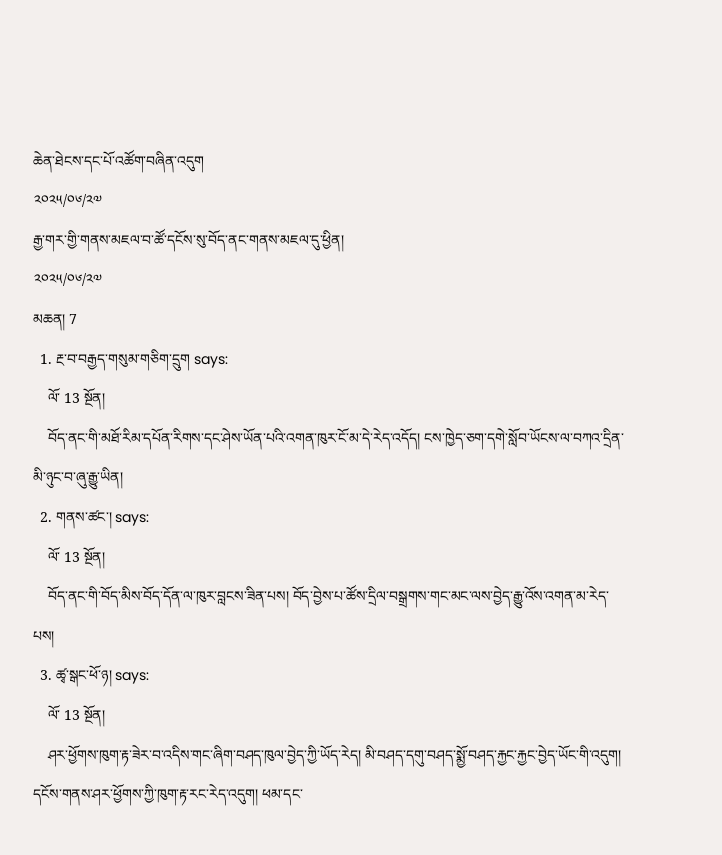ཆེན་ཐེངས་དང་པོ་འཚོག་བཞིན་འདུག
༢༠༢༥/༠༦/༢༧
རྒྱ་གར་གྱི་གནས་མཇལ་བ་ཚོ་དངོས་སུ་བོད་ནང་གནས་མཇལ་དུ་ཕྱིན།
༢༠༢༥/༠༦/༢༧
མཆན། 7
  1. རྔ་བ་བརྒྱད་གསུམ་གཅིག་དྲུག says:
    ལོ་ 13 སྔོན།
    བོད་ནང་གི་མཐོ་རིམ་དཔོན་རིགས་དང་ཤེས་ཡོན་པའི་འགན་ཁུར་ངོ་མ་དེ་རེད་འདོད། ངས་ཁྱེད་ཅག་དགེ་སློབ་ཡོངས་ལ་བཀའ་དྲིན་མི་ཉུང་བ་ཞུ་རྒྱུ་ཡིན།
  2. གནས་ཚང་། says:
    ལོ་ 13 སྔོན།
    བོད་ནང་གི་བོད་མིས་བོད་དོན་ལ་ཁུར་བླངས་ཟིན་པས། བོད་བྱེས་པ་ཚོས་དྲིལ་བསྒྲགས་གང་མང་ལས་བྱེད་རྒྱུ་འོས་འགན་མ་རེད་པས།
  3. ཚྭ་སྒང་ཕོ་ཉ། says:
    ལོ་ 13 སྔོན།
    ཤར་ཕྱོགས་ཁུག་རྟ་ཟེར་བ་འདིས་གང་ཞིག་བཤད་ཁུལ་བྱེད་ཀྱི་ཡོད་རེད། མི་བཤད་དགུ་བཤད་སྨྱོ་བཤད་རྐྱང་རྐྱང་བྱེད་ཡོང་གི་འདུག། དངོས་གནས་ཤར་ཕྱོགས་ཀྱི་ཁུག་རྟ་རང་རེད་འདུག། ཕམ་དང་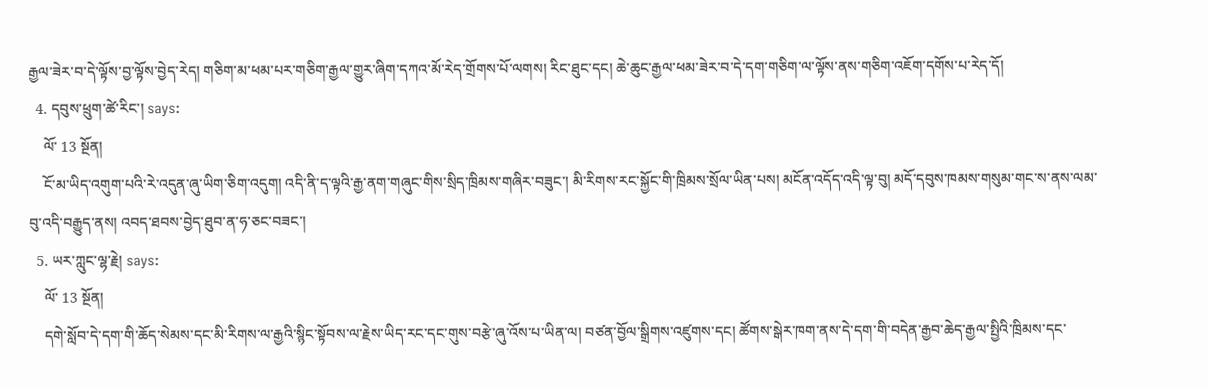རྒྱལ་ཟེར་བ་དེ་ལྟོས་བྱ་ལྟོས་བྱེད་རེད། གཅིག་མ་ཕམ་པར་གཅིག་རྒྱལ་གྱུར་ཞིག་དཀའ་མོ་རེད་གྲོགས་པོ་ལགས། རིང་ཐུང་དང། ཆེ་ཆུང་རྒྱལ་ཕམ་ཟེར་བ་དེ་དག་གཅིག་ལ་ལྟོས་ནས་གཅིག་འཇོག་དགོས་པ་རེད་དོ།
  4. དབུས་ཕྲུག་ཚེ་རིང་། says:
    ལོ་ 13 སྔོན།
    ངོ་མ་ཡིད་འགུག་པའི་རེ་འདུན་ཞུ་ཡིག་ཅིག་འདུག། འདི་ནི་ད་ལྟའི་རྒྱ་ནག་གཞུང་གིས་སྲིད་ཁྲིམས་གཞིར་བཟུང་། མི་རིགས་རང་སྐྱོང་གི་ཁྲིམས་སྲོལ་ཡིན་པས། མངོན་འདོད་འདི་ལྟ་བུ། མདོ་དབུས་ཁམས་གསུམ་གང་ས་ནས་ལམ་བུ་འདི་བརྒྱུད་ནས། འབད་ཐབས་བྱེད་ཐུབ་ན་ཧ་ཅང་བཟང་།
  5. ཡར་ཀླུང་ལྷ་རྗེ། says:
    ལོ་ 13 སྔོན།
    དགེ་སློབ་དེ་དག་གི་ཆོད་སེམས་དང་མི་རིགས་ལ་རྒྱའི་སྙིང་སྟོབས་ལ་རྗེས་ཡིད་རང་དང་གུས་བརྩེ་ཞུ་འོས་པ་ཡིན་ལ། བཙན་བྱོལ་སྒྲིགས་འཛུགས་དང། ཚོགས་སྒེར་ཁག་ནས་དེ་དག་གི་བདེན་རྒྱབ་ཆེད་རྒྱལ་སྤྱིའི་ཁྲིམས་དང་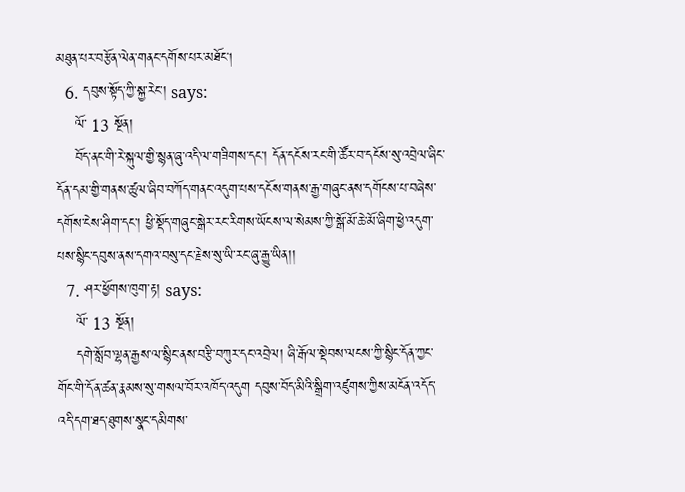མཐུན་པར་བརྩོན་ལེན་གནང་དགོས་པར་མཐོང།
  6. དབུས་སྟོད་ཀྱི་སྐྱ་རེང་། says:
    ལོ་ 13 སྔོན།
    བོད་ནང་གི་རེ་སྐུལ་གྱི་སྙན་ཞུ་འདི་ལ་གཟིགས་དང་། དོན་དངོས་རང་གི་ཚོར་བ་དངོས་སུ་འབྲེལ་ཞིང་དོན་དམ་གྱི་གནས་ཚུལ་ཞིབ་བཀོད་གནང་འདུག་པས་དངོས་གནས་རྒྱ་གཞུང་ནས་དགོངས་པ་བཞེས་དགོས་ངེས་ཤིག་དང་། ཕྱི་སྡོད་གཞུང་སྒེར་རང་རིགས་ཡོངས་ལ་སེམས་ཀྱི་སྒོ་མོ་ཆེ་མོ་ཞིག་ཕྱེ་འདུག་པས་སྙིང་དབུས་ནས་དགའ་བསུ་དང་རྗེས་སུ་ཡི་རང་ཞུ་རྒྱུ་ཡིན།།
  7. ཤར་ཕྱོགས་ཁུག་རྟ། says:
    ལོ་ 13 སྔོན།
    དགེ་སློབ་ལྷན་རྒྱས་ལ་སྙིང་ནས་བརྩི་བཀུར་དང་འབྲེལ། ཞི་རྒོལ་སྡེབས་ལངས་ཀྱི་སྙིང་དོན་ཀྱང་གོང་གི་དོན་ཚན་རྣམས་སུ་གསལ་བོར་འཁོད་འདུག དབུས་བོད་མིའི་སྒྲིག་འཛུགས་ཀྱིས་མངོན་འདོད་འདི་དག་ཐད་ཐུགས་སྣང་དམིགས་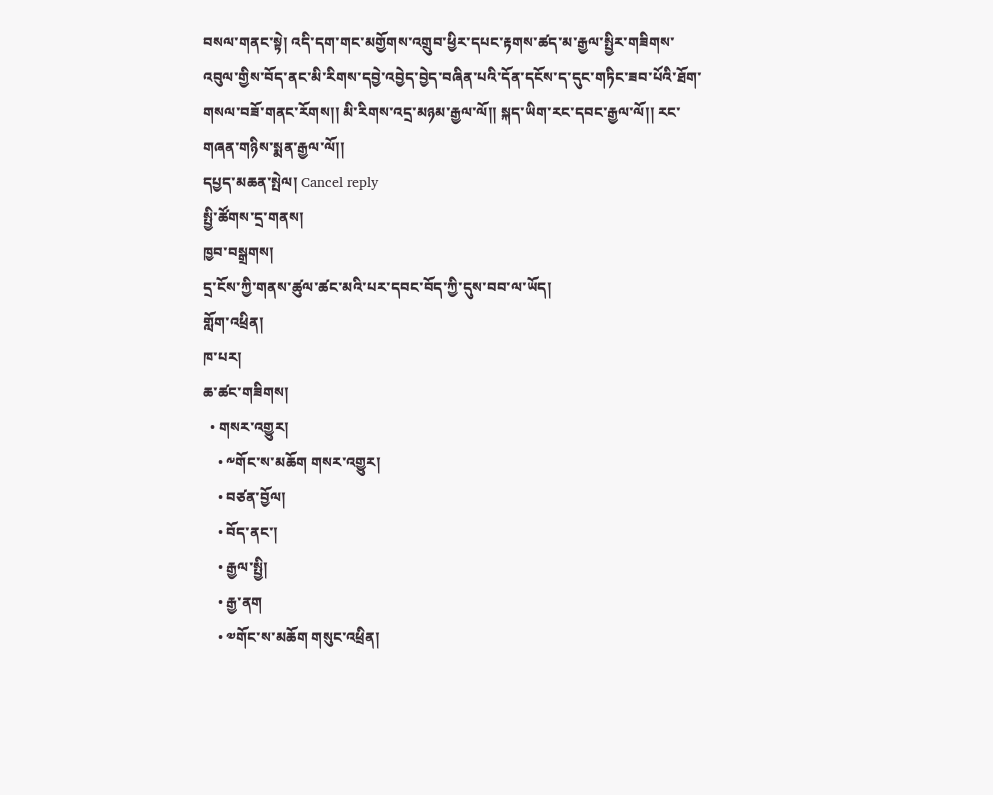བསལ་གནང་སྟེ། འདི་དག་གང་མགྱོགས་འགྲུབ་ཕྱིར་དཔང་རྟགས་ཚད་མ་རྒྱལ་སྤྱིར་གཟིགས་འབུལ་གྱིས་བོད་ནང་མི་རིགས་དབྱེ་འབྱེད་བྱེད་བཞིན་པའི་དོན་དངོས་ད་དུང་གཏིང་ཟབ་པོའི་ཐོག་གསལ་བཟོ་གནང་རོགས།། མི་རིགས་འདྲ་མཉམ་རྒྱལ་ལོ།། སྐད་ཡིག་རང་དབང་རྒྱལ་ལོ།། རང་གཞན་གཉིས་སྨན་རྒྱལ་ལོ།།
དཔྱད་མཆན་སྤེལ། Cancel reply
སྤྱི་ཚོགས་དྲ་གནས།
ཁྱབ་བསྒྲགས།
དྲ་ངོས་ཀྱི་གནས་ཚུལ་ཚང་མའི་པར་དབང་བོད་ཀྱི་དུས་བབ་ལ་ཡོད།
གློག་འཕྲིན།
ཁ་པར།
ཆ་ཚང་གཟིགས།
  • གསར་འགྱུར།
    • ༸གོང་ས་མཆོག གསར་འགྱུར།
    • བཙན་བྱོལ།
    • བོད་ནང་།
    • རྒྱལ་སྤྱི།
    • རྒྱ་ནག
    • ༧གོང་ས་མཆོག གསུང་འཕྲིན།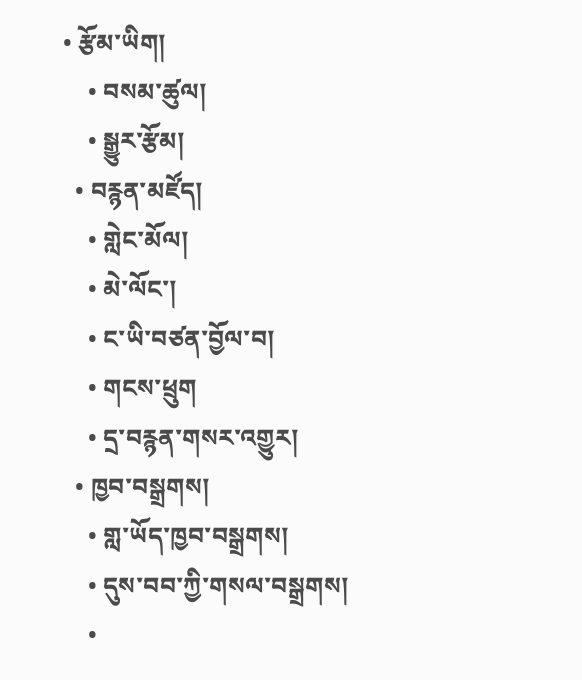• རྩོམ་ཡིག།
    • བསམ་ཚུལ།
    • སྒྱུར་རྩོམ།
  • བརྙན་མཛོད།
    • གླེང་མོལ།
    • མེ་ལོང་།
    • ང་ཡི་བཙན་བྱོལ་བ།
    • གངས་ཕྲུག
    • དྲ་བརྙན་གསར་འགྱུར།
  • ཁྱབ་བསྒྲགས།
    • གླ་ཡོད་ཁྱབ་བསྒྲགས།
    • དུས་བབ་ཀྱི་གསལ་བསྒྲགས།
    •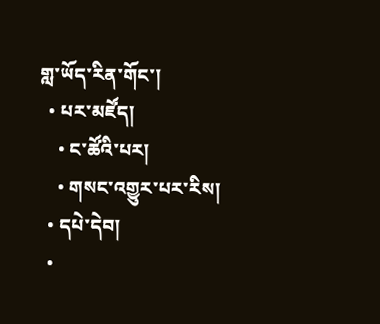གླ་ཡོད་རིན་གོང་།
  • པར་མཛོད།
    • ང་ཚོའི་པར།
    • གསང་འགྱུར་པར་རིས།
  • དཔེ་དེབ།
  •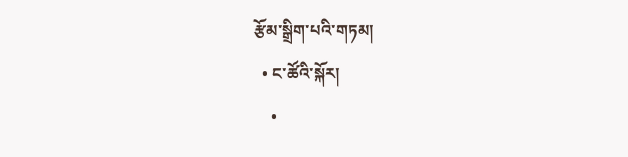རྩོམ་སྒྲིག་པའི་གཏམ།
  • ང་ཚོའི་སྐོར།
    •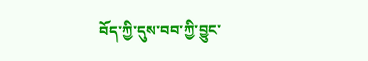བོད་ཀྱི་དུས་བབ་ཀྱི་བྱུང་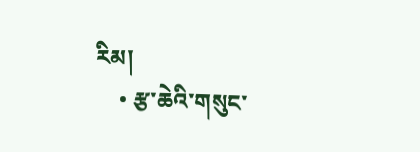རིམ།
    • རྩ་ཆེའི་གསུང་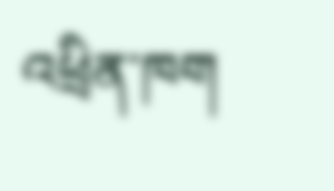འཕྲིན་ཁག